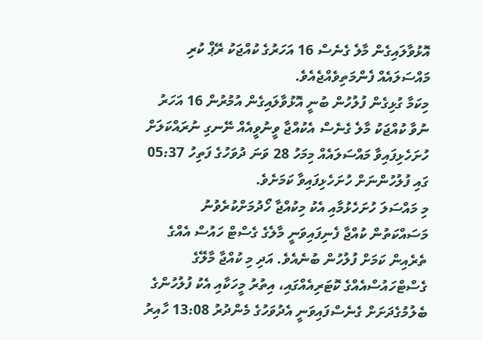އޮޅުވާލައިގެން މާލެ ގެނެސް 16 އަހަރުގެ ކުއްޖަކު ރޭޕް ކުރި މައްސަލައެއް ފެންމަތިވެއްޖެއެވެ.
މިކަމާ ގުޅިގެން ފުލުހުން ބުނީ އޮޅުވާލައިގެން އުމުރުން 16 އަހަރު ނުވާ ކުއްޖަކު މާލެ ގެނެސް އެކުއްޖާ ވީނުވީއެއް ނޭނގި ނުރައްކަލަށް ހުށަހެޅިފައިވާ މައްސަލައެއް މިމަހު 28 ވަނަ ދުވަހުގެ ފަތިހު 05:37 ގައި ފުލުހުންނަށް ހުށަހެޅިފައިވާ ކަމަށެވެ.
މި މައްސަލަ ހުށަހެޅުމާއި އެކު މިކުއްޖާ ހޯދުމަށްކުރެވުނު މަސައްކަތުން ކުއްޖާ ފެނިފައިވަނީ މާލެގެ ގެސްޓް ހައުސް އެއްގެ ތެރެއިން ކަމަށް ފުލުހުން ބުނެއެވެ. އަދި މި ކުއްޖާ މާލޭގެ ގެސްޓްހައުސްއެއްގެ ކޮޓަރިއެއްގައި، އިތުރު މީހަކާއި އެކު ފުލުހުންގެ ބެލުމުގެދަށަށް ގެނެސްފައިވަނީ އެދުވަހުގެ މެންދުރު 13:08 ހާއިރު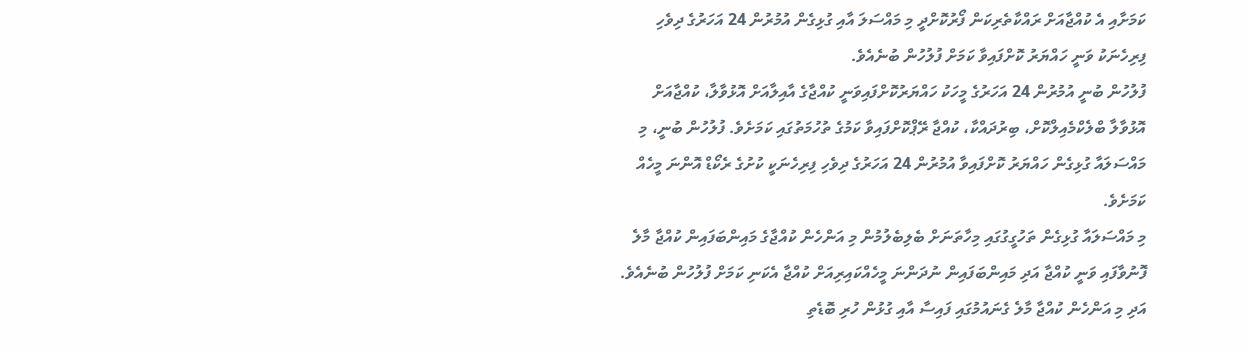ކަމަށާއި އެ ކުއްޖާއަށް ރައްކާތެރިކަން ފޯރުކޮށްދީ މި މައްސަލަ އާއި ގުޅިގެން އުމުރުން 24 އަހަރުގެ ދިވެހި ފިރިހެނަކު ވަނީ ހައްޔަރު ކޮށްފައިވާ ކަމަށް ފުލުހުން ބުނެއެވެ.
ފުލުހުން ބުނީ އުމުރުން 24 އަހަރުގެ މީހަކު ހައްޔަރުކޮށްފައިވަނީ ކުއްޖާގެ އާއިލާއަށް އޮޅުވާލާ، ކުއްޖާއަށް އޮޅުވާލާ ބްލެކްމެއިލްކޮށް، ބިރުދައްކާ، ކުއްޖާ ރޭޕްކޮށްފައިވާ ކަމުގެ ތުހުމަތުގައި ކަމަށެވެ. ފުލުހުން ބުނީ، މި މައްސަލައާ ގުޅިގެން ހައްޔަރު ކޮށްފައިވާ އުމުރުން 24 އަހަރުގެ ދިވެހި ފިރިހެނަކީ ކުށުގެ ރެކޯޑް އޮންނަ މީހެއް ކަމަށެވެ.
މި މައްސަލައާ ގުޅިގެން ތަހުގީގުގައި މިހާތަނަށް ބެލިބެލުމުން މި އަންހެން ކުއްޖާގެ މައިންބަފައިން ކުއްޖާ މާލެ ފޮނުވާފައި ވަނީ ކުއްޖާ އަދި މައިންބަފައިން ނުދަންނަ މީހެއްކައިރިއަށް ކުއްޖާ އެކަނި ކަމަށް ފުލުހުން ބުނެއެވެ. އަދި މި އަންހެން ކުއްޖާ މާލެ ގެނައުމުގައި ފައިސާ އާއި ގުޅުން ހުރި ބޮޑެތި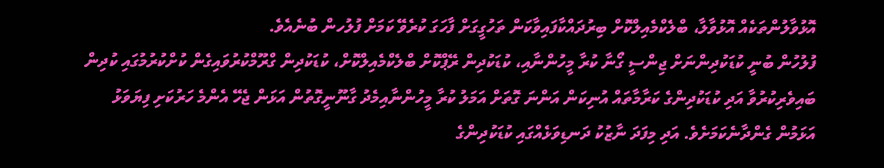އޮޅުވާލުންތަކެއް އޮޅުވާލާ، ބްލެކްމެއިލްކޮށް ބިރުދައްކާފައިވާކަން ތަހުގީގަށް ފާހަގަ ކުރެވޭ ކަމަށް ފުލުހން ބުނެއެވެ.
ފުލުހުން ބުނީ ކުޑަކުދިންނަށް ޖިންސީ ގޯނާ ކުރާ މީހުންނާއި، ކުޑަކުދިން ރޭޕްކޮށް ބްލެކްމެއިލްކޮށް، ކުޑަކުދިން ގްރޫމްކުރުވައިގެން ކުށްކުރުމުގައި ކުދިން ބައިވެރިކުރުވާ އަދި ކުޑަކުދިންގެ ކަރާމާތައް އުނިކަން އަންނަ ގޮތަށް އަމަލު ކުރާ މީހުންނާއިމެދު ގާނޫނީގޮތުން އަޅަން ޖެހޭ އެންމެ ހަރުކަށި ފިޔަވަޅު އަޅަމުން ގެންދާނެކަމަށެވެ. އަދި މިފަދަ ނާޒުކު ދަނޑިވަޅެއްގައި ކުޑަކުދިންގެ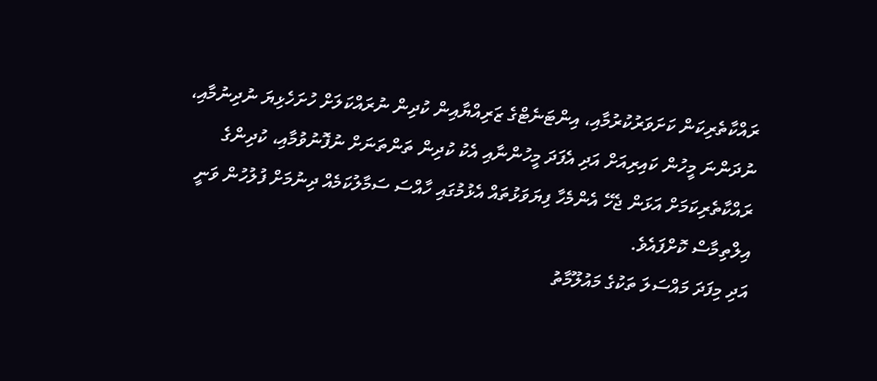ރައްކާތެރިކަން ކަށަވަރުކުރުމާއި، އިންޓަނެޓްގެ ޒަރިއްޔާއިން ކުދިން ނުރައްކަލަށް ހުށަހެޅިޔަ ނުދިނުމާއި، ނުދަންނަ މީހުން ކައިރިއަށް އަދި އެފަދަ މީހުންނާއި އެކު ކުދިން ތަންތަނަށް ނުފޮނުވުމާއި، ކުދިންގެ ރައްކާތެރިކަމަށް އަޅަން ޖެހޭ އެންމެހާ ފިޔަވަޅުތައް އެޅުމުގައި ހާއްސަ ސަމާލުކަމެއް ދިނުމަށް ފުލުހުން ވަނީ އިލްތިމާސް ކޮށްފައެވެ.
އަދި މިފަދަ މައްސަލަ ތަކުގެ މައުލޫމާތު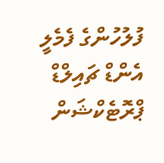ފުލުހުންގެ ފެމެލީ އެންޑް ޗައިލްޑް ޕްރޮޓެކްޝަން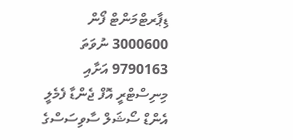ޑިޕާރޓްމަންޓް ފޯން 3000600 ނުވަތަ 9790163 އަށާއި މިނިސްޓްރީ އޮފް ޖެންޑާ ފެމެލީ އެންޑް ސޯޝަލް ސާވިސަސްގެ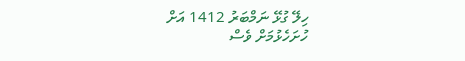ހިލޭ ގުޅޭ ނަމްބަރު 1412 އަށް ހުށަހެޅުމަށް ވެސް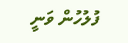ފުލުހުން ވަނީ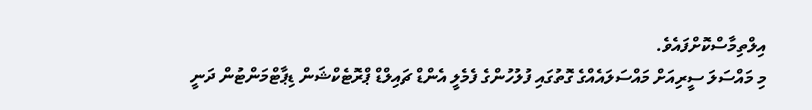އިލްތިމާސްކޮށްފައެވެ.
މި މައްސަލަ ސީރިއަށް މައްސަލައެއްގެ ގޮތުގައި ފުލުހުންގެ ފެމެލީ އެންޑް ޗައިލްޑް ޕްރޮޓެކްޝަން ޑިޕާޓްމަންޓުން ދަނީ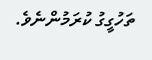ތަހުގީގު ކުރަމުންނެވެ.